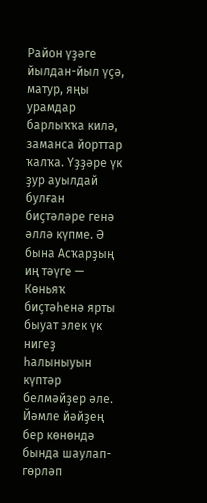Район үҙәге йылдан-йыл үҫә, матур, яңы урамдар барлыҡҡа килә, заманса йорттар ҡалҡа. Үҙҙәре үк ҙур ауылдай булған биҫтәләре генә әллә күпме. Ә бына Асҡарҙың иң тәүге — Көньяҡ биҫтәһенә ярты быуат элек үк нигеҙ һалыныуын күптәр белмәйҙер әле. Йәмле йәйҙең бер көнөндә бында шаулап-гөрләп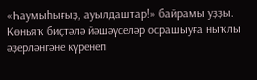«Һаумыһығыҙ, ауылдаштар!» байрамы уҙҙы.
Көньяҡ биҫтәлә йәшәүселәр осрашыуға ныҡлы әҙерләнгәне күренеп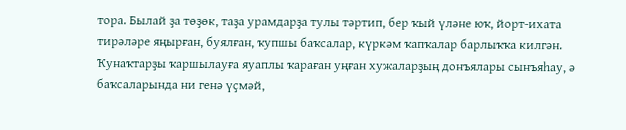тора. Былай ҙа төҙөк, таҙа урамдарҙа тулы тәртип, бер ҡый үләне юҡ, йорт-ихата тирәләре яңырған, буялған, ҡупшы баҡсалар, күркәм ҡапҡалар барлыҡҡа килгән. Ҡунаҡтарҙы ҡаршылауға яуаплы ҡараған уңған хужаларҙың донъялары сынъяһау, ә баҡсаларында ни генә үҫмәй,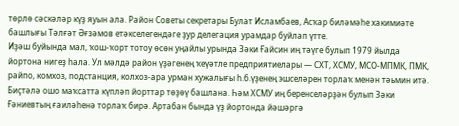төрлө сәскәләр күҙ яуын ала. Район Советы секретары Булат Исламбаев, Асҡар биләмәһе хакимиәте башлығы Тәлғәт Әғзәмов етәкселегендәге ҙур делегация урамдар буйлап үтте.
Иҙәш буйында мал, ҡош-ҡорт тотоу өсөн уңайлы урында Зәки Ғайсин иң тәүге булып 1979 йылда йортона нигеҙ һала. Ул мәлдә район үҙәгенең ҡеүәтле предприятиелары — СХТ, ХСМУ, МСО-МПМК, ПМК, райпо, комхоз, подстанция, колхоз-ара урман хужалығы һ.б.үҙенең эшселәрен торлаҡ менән тәьмин итә. Биҫтәлә ошо маҡсатта күпләп йорттар төҙөү башлана. Һәм ХСМУ иң беренселәрҙән булып Зәки Ғәниевтың ғаиләһенә торлаҡ бирә. Артабан бында үҙ йортонда йәшәргә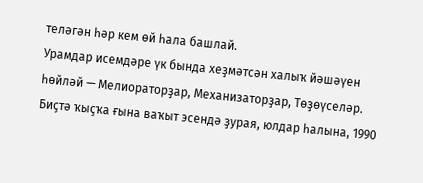теләгән һәр кем өй һала башлай.
Урамдар исемдәре үк бында хеҙмәтсән халыҡ йәшәүен һөйләй — Мелиораторҙар, Механизаторҙар, Төҙөүселәр. Биҫтә ҡыҫҡа ғына ваҡыт эсендә ҙурая, юлдар һалына, 1990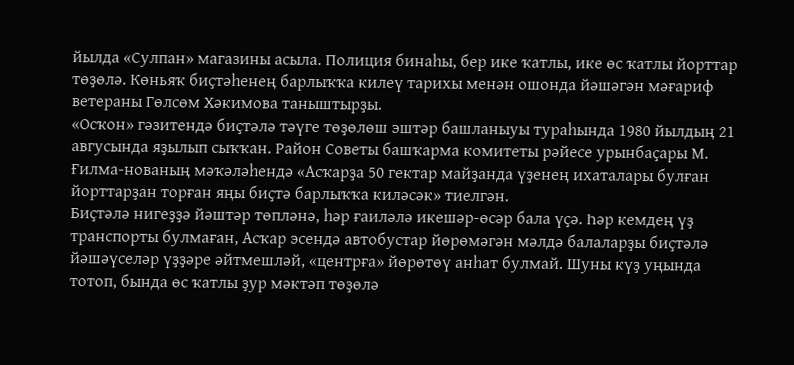йылда «Сулпан» магазины асыла. Полиция бинаһы, бер ике ҡатлы, ике өс ҡатлы йорттар төҙөлә. Көньяҡ биҫтәһенең барлыҡҡа килеү тарихы менән ошонда йәшәгән мәғариф ветераны Гөлсөм Хәкимова таныштырҙы.
«Осҡон» гәзитендә биҫтәлә тәүге төҙөлөш эштәр башланыуы тураһында 1980 йылдың 21 авгусында яҙылып сыҡҡан. Район Советы башҡарма комитеты рәйесе урынбаҫары М. Ғилма-нованың мәҡәләһендә «Асҡарҙа 50 гектар майҙанда үҙенең ихаталары булған йорттарҙан торған яңы биҫтә барлыҡҡа киләсәк» тиелгән.
Биҫтәлә нигеҙҙә йәштәр төпләнә, һәр ғаиләлә икешәр-өсәр бала үҫә. Һәр кемдең үҙ транспорты булмаған, Асҡар эсендә автобустар йөрөмәгән мәлдә балаларҙы биҫтәлә йәшәүселәр үҙҙәре әйтмешләй, «центрға» йөрөтөү анһат булмай. Шуны күҙ уңында тотоп, бында өс ҡатлы ҙур мәктәп төҙөлә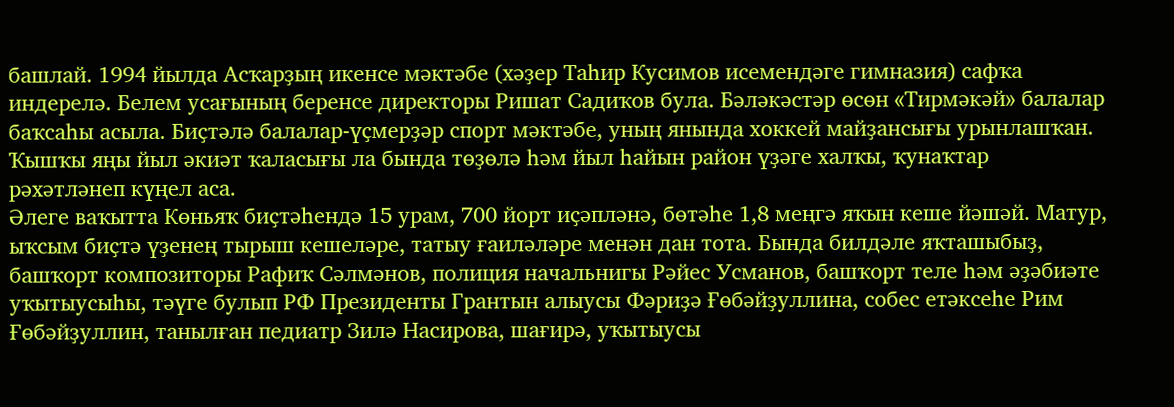башлай. 1994 йылда Асҡарҙың икенсе мәктәбе (хәҙер Таһир Кусимов исемендәге гимназия) сафҡа индерелә. Белем усағының беренсе директоры Ришат Садиҡов була. Бәләкәстәр өсөн «Тирмәкәй» балалар баҡсаһы асыла. Биҫтәлә балалар-үҫмерҙәр спорт мәктәбе, уның янында хоккей майҙансығы урынлашҡан. Ҡышҡы яңы йыл әкиәт ҡаласығы ла бында төҙөлә һәм йыл һайын район үҙәге халҡы, ҡунаҡтар рәхәтләнеп күңел аса.
Әлеге ваҡытта Көньяҡ биҫтәһендә 15 урам, 700 йорт иҫәпләнә, бөтәһе 1,8 меңгә яҡын кеше йәшәй. Матур, ыҡсым биҫтә үҙенең тырыш кешеләре, татыу ғаиләләре менән дан тота. Бында билдәле яҡташыбыҙ, башҡорт композиторы Рафиҡ Сәлмәнов, полиция начальнигы Рәйес Усманов, башҡорт теле һәм әҙәбиәте уҡытыусыһы, тәүге булып РФ Президенты Грантын алыусы Фәриҙә Ғөбәйҙуллина, собес етәксеһе Рим Ғөбәйҙуллин, танылған педиатр Зилә Насирова, шағирә, уҡытыусы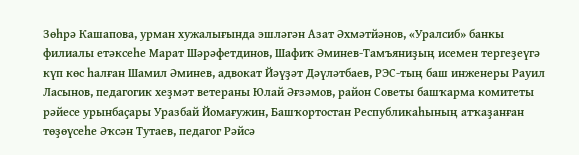Зөһрә Кашапова, урман хужалығында эшләгән Азат Әхмәтйәнов, «Уралсиб» банкы филиалы етәксеһе Марат Шәрәфетдинов, Шафиҡ Әминев-Тамъяниҙың исемен тергеҙеүгә күп көс һалған Шамил Әминев, адвокат Йәүҙәт Дәүләтбаев, РЭС-тың баш инженеры Рауил Ласынов, педагогик хеҙмәт ветераны Юлай Әғзәмов, район Советы башҡарма комитеты рәйесе урынбаҫары Уразбай Йомағужин, Башҡортостан Республикаһының атҡаҙанған төҙөүсеһе Әҡсән Тутаев, педагог Рәйсә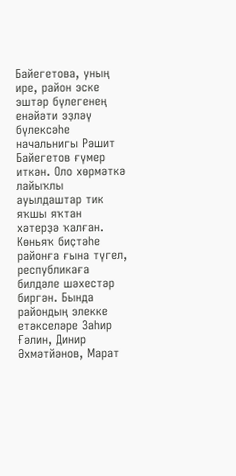Байегетова, уның ире, район эске эштәр бүлегенең енәйәти эҙләү бүлексәһе начальнигы Рәшит Байегетов ғүмер иткән. Оло хөрмәткә лайыҡлы ауылдаштар тик яҡшы яҡтан хәтерҙә ҡалған.
Көньяҡ биҫтәһе районға ғына түгел, республикаға билдәле шәхестәр биргән. Бында райондың элекке етәкселәре Заһир Ғәлин, Динир Әхмәтйәнов, Марат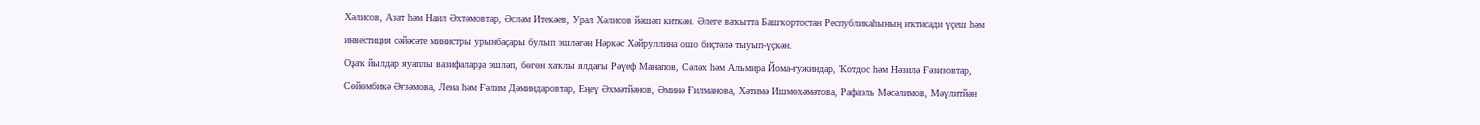Хәлисов, Азат һәм Наил Әхтәмовтар, Әсләм Итекәев, Урал Хәлисов йәшәп киткән. Әлеге ваҡытта Башҡортостан Республикаһының иҡтисади үҫеш һәм инвестиция сәйәсәте министры урынбаҫары булып эшләгән Нәркәс Хәйруллина ошо биҫтәлә тыуып-үҫкән.
Оҙаҡ йылдар яуаплы вазифаларҙа эшләп, бөгөн хаҡлы ялдағы Рәүеф Манапов, Сәләх һәм Альмира Йома-ғужиндар, Ҡотдос һәм Нәзилә Ғәзизовтар, Сөйөмбикә Әғзәмова, Лена һәм Ғәлим Дәминдаровтар, Еңеү Әхмәтйәнов, Әминә Ғилманова, Хәтимә Ишмөхәмәтова, Рафаэль Мәсәлимов, Мәүлитйән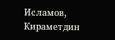Исламов, Кираметдин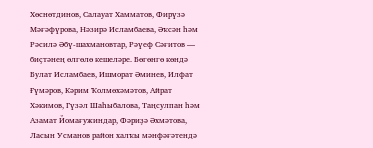Хөснөтдинов, Салауат Хамматов, Фирүзә Мәғәфүрова, Нәзирә Исламбаева, Әҡсән һәм Рәсилә Әбү-шахмановтар, Рәүеф Сәғитов — биҫтәнең өлгөлө кешеләре. Бөгөнгө көндә Булат Исламбаев, Ишморат Әминев, Илфат Ғүмәров, Кәрим Ҡолмөхәмәтов, Айрат Хәкимов, Гүзәл Шаһыбалова, Таңсулпан һәм Азамат Йомағужиндар, Фәриҙә Әхмәтова, Ласын Усманов район халҡы мәнфәғәтендә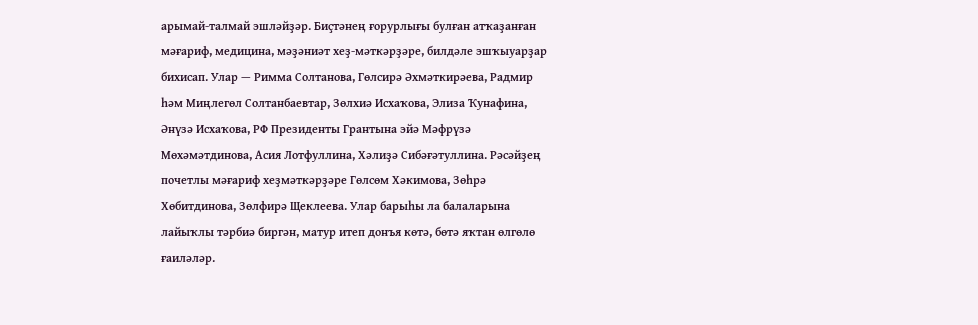арымай-талмай эшләйҙәр. Биҫтәнең ғорурлығы булған атҡаҙанған мәғариф, медицина, мәҙәниәт хеҙ-мәткәрҙәре, билдәле эшҡыуарҙар бихисап. Улар — Римма Солтанова, Гөлсирә Әхмәткирәева, Радмир һәм Миңлегөл Солтанбаевтар, Зөлхиә Исхаҡова, Элиза Ҡунафина, Әнүзә Исхаҡова, РФ Президенты Грантына эйә Мәфрүзә Мөхәмәтдинова, Асия Лотфуллина, Хәлиҙә Сибәғәтуллина. Рәсәйҙең почетлы мәғариф хеҙмәткәрҙәре Гөлсөм Хәкимова, Зөһрә Хөбитдинова, Зөлфирә Щеклеева. Улар барыһы ла балаларына лайыҡлы тәрбиә биргән, матур итеп донъя көтә, бөтә яҡтан өлгөлө ғаиләләр.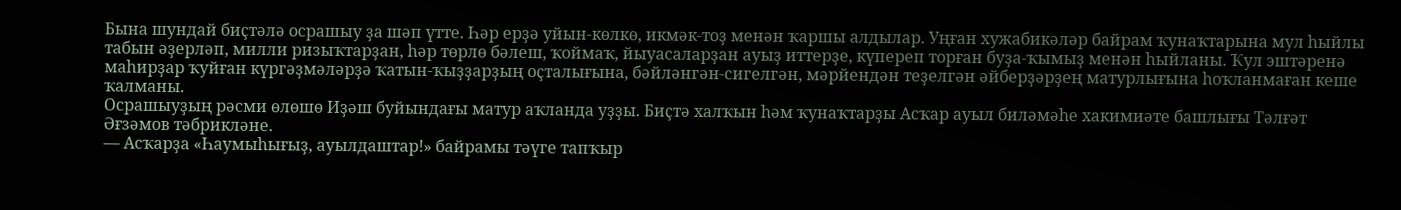Бына шундай биҫтәлә осрашыу ҙа шәп үтте. Һәр ерҙә уйын-көлкө, икмәк-тоҙ менән ҡаршы алдылар. Уңған хужабикәләр байрам ҡунаҡтарына мул һыйлы табын әҙерләп, милли ризыҡтарҙан, һәр төрлө бәлеш, ҡоймаҡ, йыуасаларҙан ауыҙ иттерҙе, күпереп торған буҙа-ҡымыҙ менән һыйланы. Ҡул эштәренә маһирҙар ҡуйған күргәҙмәләрҙә ҡатын-ҡыҙҙарҙың оҫталығына, бәйләнгән-сигелгән, мәрйендән теҙелгән әйберҙәрҙең матурлығына һоҡланмаған кеше ҡалманы.
Осрашыуҙың рәсми өлөшө Иҙәш буйындағы матур аҡланда уҙҙы. Биҫтә халҡын һәм ҡунаҡтарҙы Асҡар ауыл биләмәһе хакимиәте башлығы Тәлғәт Әғзәмов тәбрикләне.
— Асҡарҙа «Һаумыһығыҙ, ауылдаштар!» байрамы тәүге тапҡыр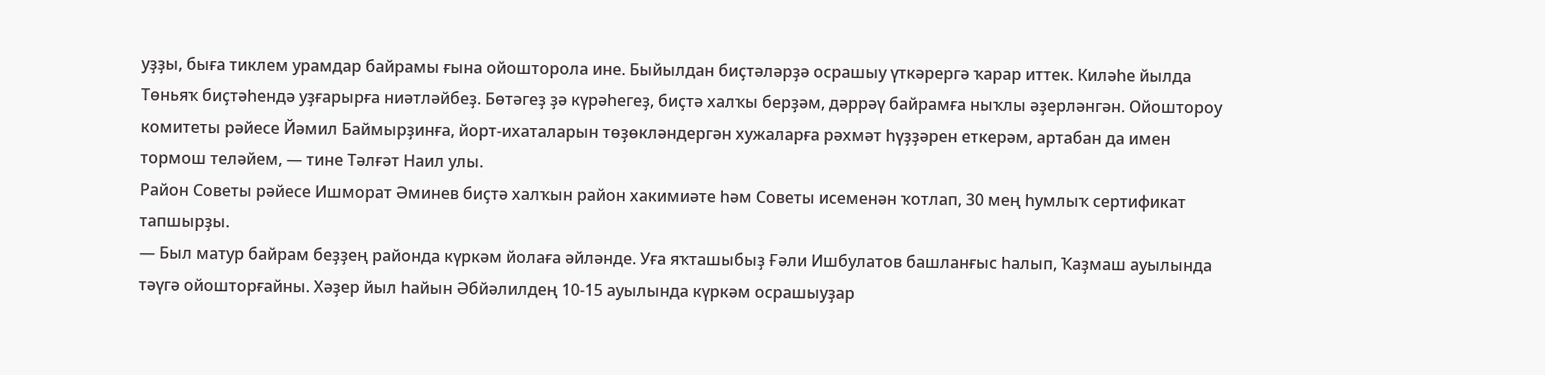уҙҙы, быға тиклем урамдар байрамы ғына ойошторола ине. Быйылдан биҫтәләрҙә осрашыу үткәрергә ҡарар иттек. Киләһе йылда Төньяҡ биҫтәһендә уҙғарырға ниәтләйбеҙ. Бөтәгеҙ ҙә күрәһегеҙ, биҫтә халҡы берҙәм, дәррәү байрамға ныҡлы әҙерләнгән. Ойоштороу комитеты рәйесе Йәмил Баймырҙинға, йорт-ихаталарын төҙөкләндергән хужаларға рәхмәт һүҙҙәрен еткерәм, артабан да имен тормош теләйем, — тине Тәлғәт Наил улы.
Район Советы рәйесе Ишморат Әминев биҫтә халҡын район хакимиәте һәм Советы исеменән ҡотлап, 30 мең һумлыҡ сертификат тапшырҙы.
— Был матур байрам беҙҙең районда күркәм йолаға әйләнде. Уға яҡташыбыҙ Ғәли Ишбулатов башланғыс һалып, Ҡаҙмаш ауылында тәүгә ойошторғайны. Хәҙер йыл һайын Әбйәлилдең 10-15 ауылында күркәм осрашыуҙар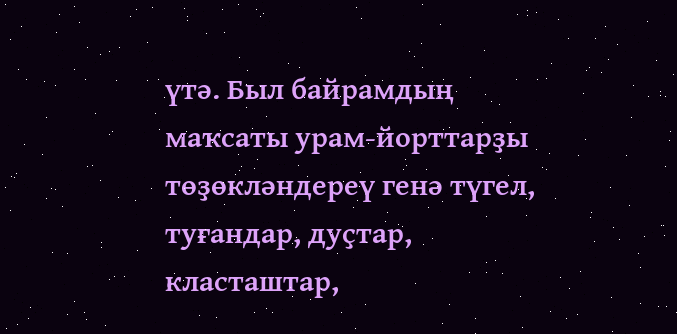үтә. Был байрамдың маҡсаты урам-йорттарҙы төҙөкләндереү генә түгел, туғандар, дуҫтар, класташтар,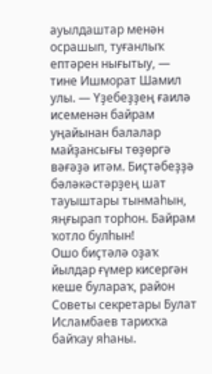ауылдаштар менән осрашып, туғанлыҡ ептәрен нығытыу, — тине Ишморат Шамил улы. — Үҙебеҙҙең ғаилә исеменән байрам уңайынан балалар майҙансығы төҙөргә вәғәҙә итәм. Биҫтәбеҙҙә бәләкәстәрҙең шат тауыштары тынмаһын, яңғырап торһон. Байрам ҡотло булһын!
Ошо биҫтәлә оҙаҡ йылдар ғүмер кисергән кеше булараҡ, район Советы секретары Булат Исламбаев тарихҡа байҡау яһаны.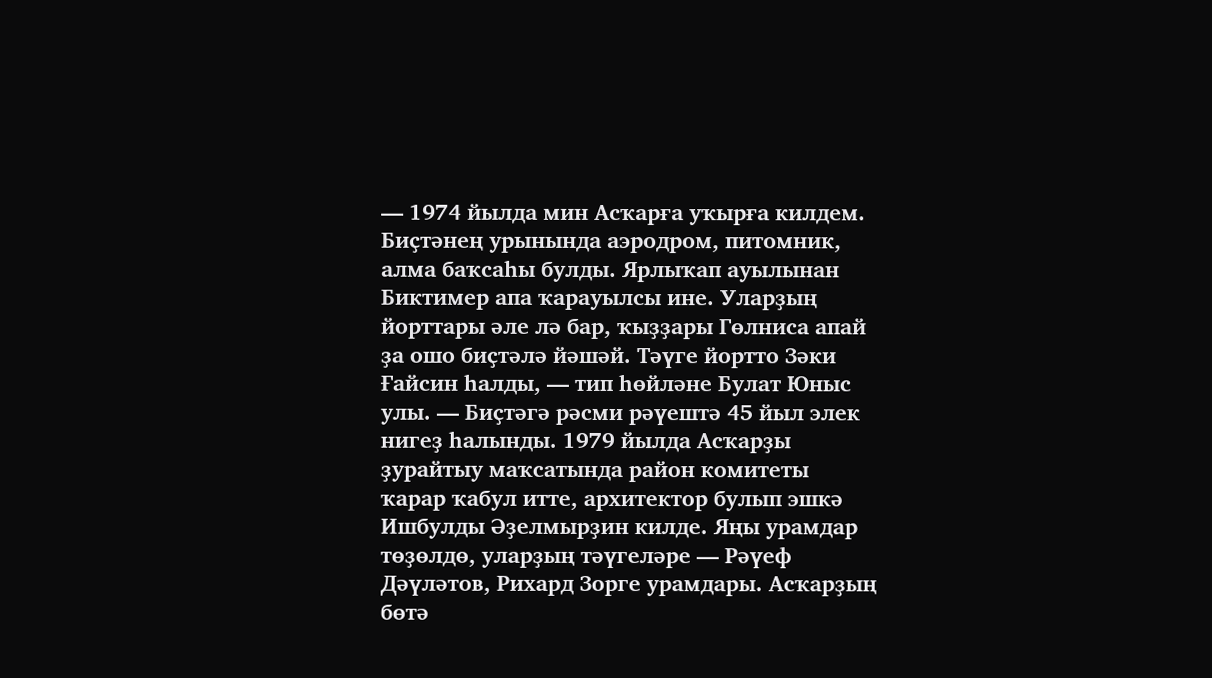— 1974 йылда мин Асҡарға уҡырға килдем. Биҫтәнең урынында аэродром, питомник, алма баҡсаһы булды. Ярлыҡап ауылынан Биктимер апа ҡарауылсы ине. Уларҙың йорттары әле лә бар, ҡыҙҙары Гөлниса апай ҙа ошо биҫтәлә йәшәй. Тәүге йортто Зәки Ғайсин һалды, — тип һөйләне Булат Юныс улы. — Биҫтәгә рәсми рәүештә 45 йыл элек нигеҙ һалынды. 1979 йылда Асҡарҙы ҙурайтыу маҡсатында район комитеты ҡарар ҡабул итте, архитектор булып эшкә Ишбулды Әҙелмырҙин килде. Яңы урамдар төҙөлдө, уларҙың тәүгеләре — Рәүеф Дәүләтов, Рихард Зорге урамдары. Асҡарҙың бөтә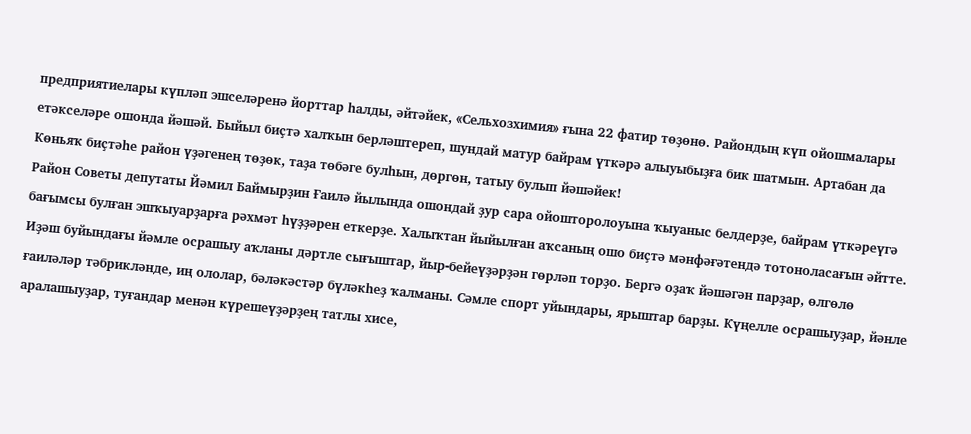предприятиелары күпләп эшселәренә йорттар һалды, әйтәйек, «Сельхозхимия» ғына 22 фатир төҙөнө. Райондың күп ойошмалары етәкселәре ошонда йәшәй. Быйыл биҫтә халҡын берләштереп, шундай матур байрам үткәрә алыуыбыҙға бик шатмын. Артабан да Көньяҡ биҫтәһе район үҙәгенең төҙөк, таҙа төбәге булһын, дөргөн, татыу булып йәшәйек!
Район Советы депутаты Йәмил Баймырҙин Ғаилә йылында ошондай ҙур сара ойошторолоуына ҡыуаныс белдерҙе, байрам үткәреүгә бағымсы булған эшҡыуарҙарға рәхмәт һүҙҙәрен еткерҙе. Халыҡтан йыйылған аҡсаның ошо биҫтә мәнфәғәтендә тотоноласағын әйтте.
Иҙәш буйындағы йәмле осрашыу аҡланы дәртле сығыштар, йыр-бейеүҙәрҙән гөрләп торҙо. Бергә оҙаҡ йәшәгән парҙар, өлгөлө ғаиләләр тәбрикләнде, иң ололар, бәләкәстәр бүләкһеҙ ҡалманы. Сәмле спорт уйындары, ярыштар барҙы. Күңелле осрашыуҙар, йәнле аралашыуҙар, туғандар менән күрешеүҙәрҙең татлы хисе,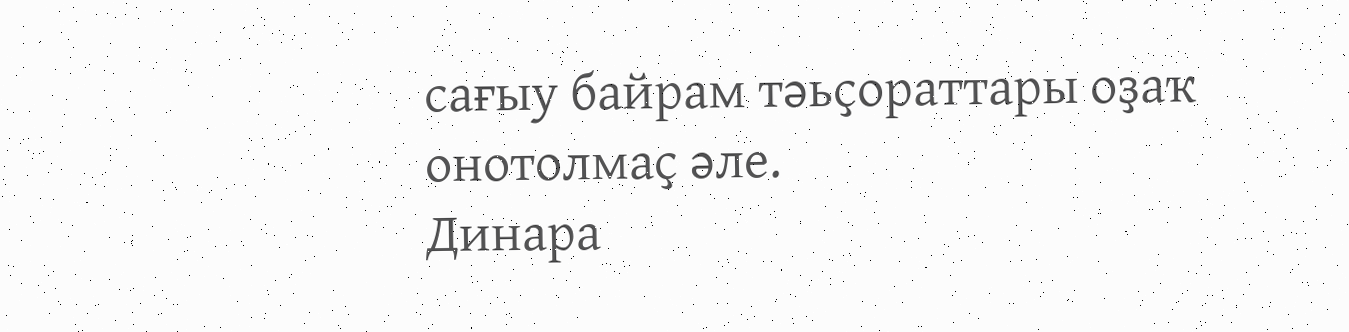сағыу байрам тәьҫораттары оҙаҡ онотолмаҫ әле.
Динара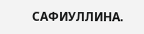САФИУЛЛИНА.